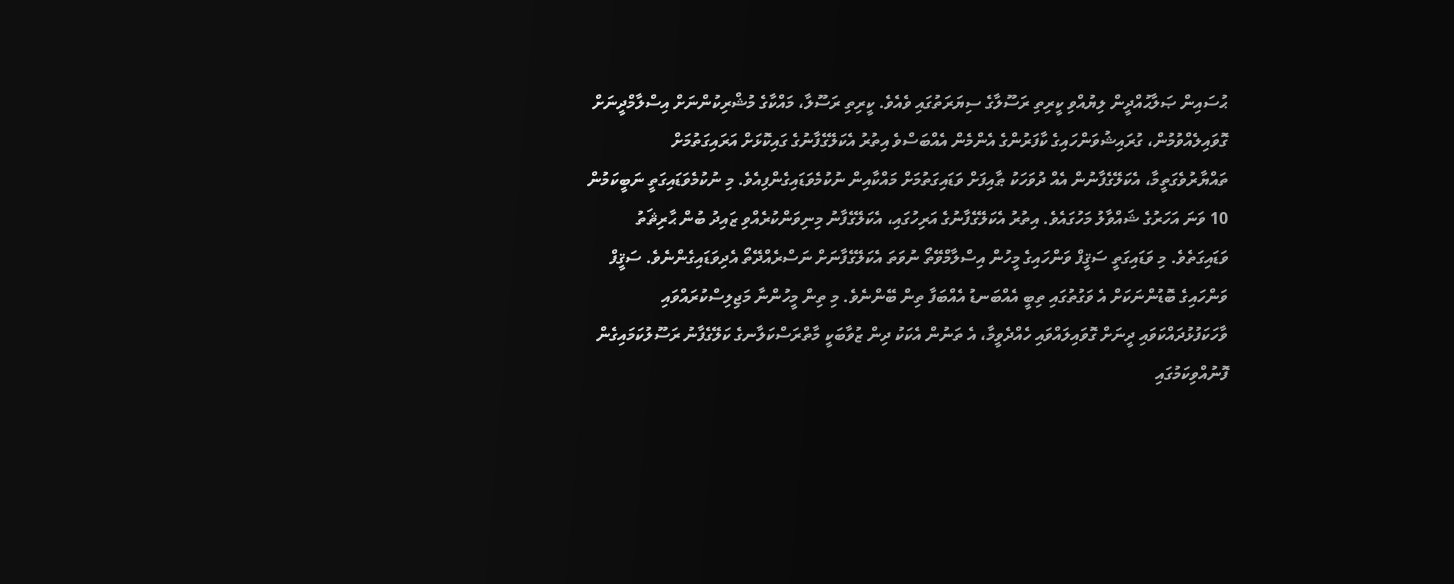ޙުސައިން ޞަލާޙުއްދީން ލިޔުއްވި ކީރިތި ރަސޫލާގެ ސިޔަރަތުގައި ވެއެވެ. ކީރިތި ރަސޫލާ، މައްކާގެ މުޝްރިކުންނަށް އިސްލާމްދީނަށް ގޮވައިލެއްވުމުން، ގުރައިޝުވަންހައިގެ ކާފަރުންގެ އެންމެން އެއްބަސްވެ އިތުރު އެކަލޭގެފާނުގެ ގައިކޮޅަށް އަރައިގަތުމަށް ތައްޔާރުވެގަތީމާ، އެކަލޭގެފާނުން އެއް ދުވަހަކު ޠާއިފަށް ވަޑައިގަތުމަށް މައްކާއިން ނުކުމެވަޑައިގެންފިއެވެ. މި ނުކުމެވަޑައިގަތީ ނަބީކަމުން 10 ވަނަ އަހަރުގެ ޝައްވާލު މަހުގައެވެ. އިތުރު އެކަލޭގެފާނުގެ އަރިހުގައި، އެކަލޭގެފާނު މިނިވަންކުރެއްވި ޒައިދު ބުން ޙާރިޘަތު ވަޑައިގަތެވެ. މި ވަޑައިގަތީ ސަޤީފް ވަންހައިގެ މީހުން އިސްލާމްވޭތޯ ނުވަތަ އެކަލޭގެފާނަށް ނަސްރެއްދޭތޯ އެދިވަޑައިގެންނެވެ. ސަޤީފް ވަންހައިގެ ބޮޑުންނަކަށް އެ ވަގުތުގައި ތިބީ އެއްބަނޑު އެއްބަފާ ތިން ބޭންނެވެ. މި ތިން މީހުންނާ މަޖިލިސްކުރައްވައި ވާހަކަފުޅުދައްކަވައި ދީނަށް ގޮވައިލައްވައި ހެއްދެވީމާ، އެ ތަނުން އެކަކު ދިން ޒުވާބަކީ މާތްރަސްކަލާނގެ ކަލޭގެފާނު ރަސޫލުކަމައިގެން ފޮނުއްވިކަމުގައި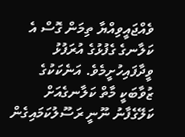ވެއްޖައީވިއްޔާ ތިމަން ގޮސް އެ ކަލާނގެ ގެފުޅުގެ އުރަފުޅު ވީދާފައިހުށީމެވެ. އަނެކަކުގެ ޒުވާބަކީ މާތް ކަލާނގެއަށް ކަލޭގެފާނު ނޫނީ ރަސޫލުކަމައިގެން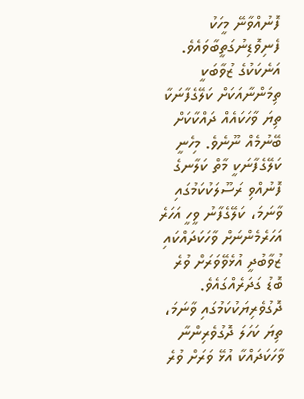ފޮނުއްވާނޭ މީހަކު ފެނިވޮޑިނުގަތީބާވައެވެ. އަނެކަކުގެ ޒުވާބަކީ ތިމަންނާއަކަށް ކަލޭގެފާނަކާ ތިޔަ ވާހަކައެއް ދައްކާކަށް ބޭނުމެއް ނޫނެވެ. މިހެނީ ކަލޭގެފާނަކީ މާތް ކަލާނގެ ފޮނުއްވި ރަސޫލަކުކަމުގައި ވާނަމަ، ކަލޭގެފާނު ވީހީ އަހަރެ އަހަރެމެންނަށް ވާހަކަދައްކައި ޒުވާބުދީ އުޅެވޭވަރަށް ވުރެ ބޮޑު ގަދަރެއްގައެވެ. ދޮގުވެރިޔަކުކަމުގައި ވާނަމަ، ތިޔަ ކަހަލަ ދޮގުވެރިންނާ ވާހަކަދައްކާ އުޅޭ ވަރަށް ވުރެ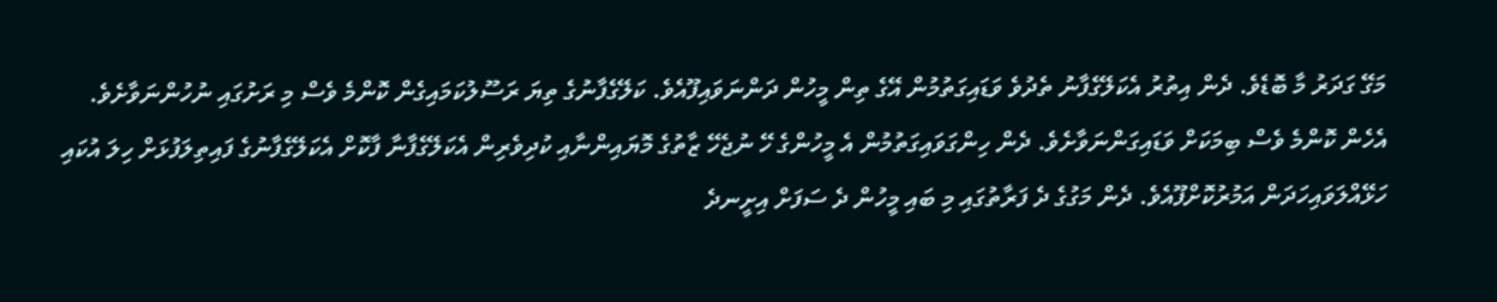މަގޭ ގަދަރު މާ ބޮޑެވެ. ދެން އިތުރު އެކަލޭގެފާނު ތެދުވެ ވަޑައިގަތުމުން އޭގެ ތިން މީހުން ދަންނަވައިފޫއެވެ. ކަލޭގެފާނުގެ ތިޔަ ރަސޫލުކަމައިގެން ކޮންމެ ވެސް މި ރަށުގައި ނުހުންނަވާށެވެ. އެހެން ކޮންމެ ވެސް ބިމަކަށް ވަޑައިގަންނަވާށެވެ. ދެން ހިންގަވައިގަތުމުން އެ މީހުންގެ ހޭ ނުޖެހޭ ޒާތުގެ މޮޔައިންނާއި ކުދިވެރިން އެކަލޭގެފާނާ ފާކޮށް އެކަލޭގެފާނުގެ ފައިތިލަފުޅަށް ހިލަ އުކައި ހަޅޭއްލަވައިހަދަން އަމުރުކޮށްފޫއެވެ. ދެން މަގުގެ ދެ ފަރާތުގައި މި ބައި މީހުން ދެ ސަފަށް އިށީނދެ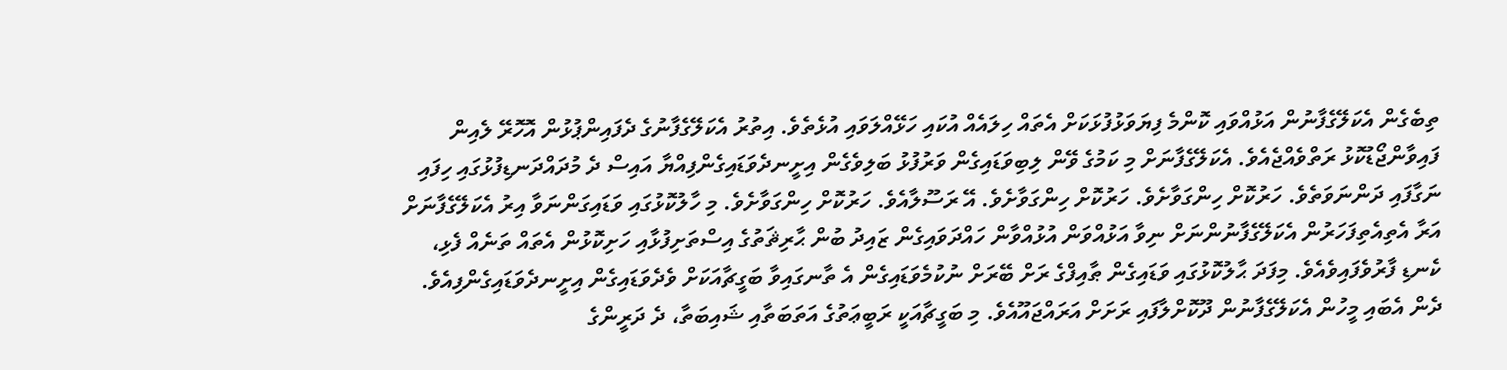ތިބެގެން އެކަލޭގެފާނުން އަޅުއްވައި ކޮންމެ ފިޔަވަޅުފުޅަކަށް އެތައް ހިލައެއް އުކައި ހަޅޭއްލަވައި އުޅެތެވެ. އިތުރު އެކަލޭގެފާނުގެ ދެފައިންޕުޅުން އޮހޮރޭ ލެއިން ފައިވާންޖޯޑުކޮޅު ރަތްވެއްޖެއެވެ. އެކަލޭގެފާނަށް މި ކަމުގެ ވޭން ލިބިވަޑައިގެން ވަރުފުޅު ބަލިވެގެން އިށީނދެވަޑައިގެންފިއްޔާ އައިސް ދެ މުދައްދަނޑިފުޅުގައި ހިފައި ނަގާފައި ދަންނަވަތެވެ. ހަރުކޮށް ހިންގަވާށެވެ. ހަރުކޮށް ހިންގަވާށެވެ. އޭ ރަސޫލާއެވެ. ހަރުކޮށް ހިންގަވާށެވެ. މި ހާލުކޮޅުގައި ވަޑައިގަންނަވާ އިރު އެކަލޭގެފާނަށް އަރާ އެތިއެތިފަހަރުން އެކަލޭގެފާނުންނަށް ނިވާ އަޅުއްވަން އުޅުއްވާން ހައްދަވައިގެން ޒައިދު ބުން ޙާރިޘަތުގެ އިސްތަށިފުޅާއި ހަށިކޮޅުން އެތައް ތަނެއް ފެޅި، ކެނޑި ފާރުވެފައިވެއެވެ. މިފަދަ ޙާލުކޮޅުގައި ވަޑައިގެން ޠާއިފްގެ ރަށް ބޭރަށް ނުކުމެވަޑައިގެން އެ ތާނގައިވާ ބަގީޗާއަކަށް ވެދެވަޑައިގެން އިށީނދެވަޑައިގެންފިއެވެ. ދެން އެބައި މީހުން އެކަލޭގެފާނުން ދޫކޮށްލާފައި ރަށަށް އަރައްޖައޫއެވެ. މި ބަގީޗާއަކީ ރަބީޢަތުގެ އަތަބަތާއި ޝައިބަތާ، ދެ ދަރީންގެ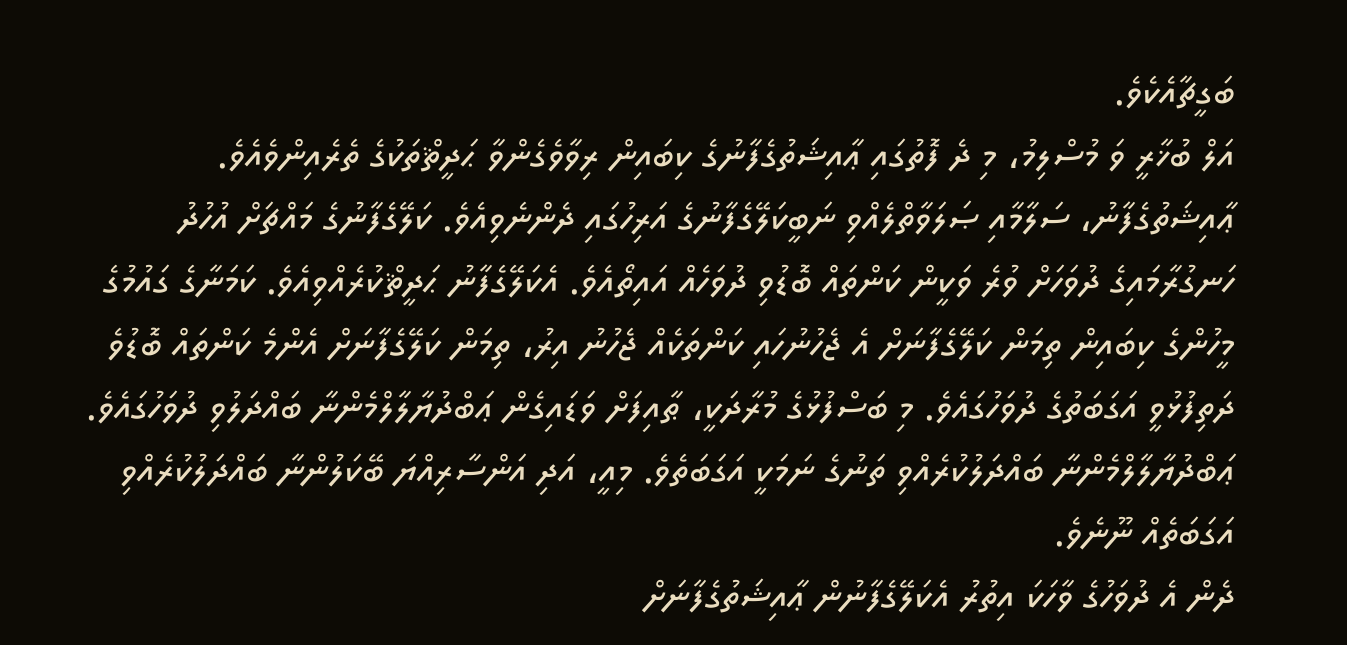ބަގީޗާއެކެވެ.
އަލް ބުޚާރީ ވަ މުސްލިމު، މި ދެ ފޮތުގައި ޢާއިޝަތުގެފާނުގެ ކިބައިން ރިވާވެގެންވާ ޙަދީޘްތަކުގެ ތެރެއިންވެއެވެ. ޢާއިޝަތުގެފާނު، ސަލާމާއި ޞަލަވާތްލެއްވި ނަބީކަލޭގެފާނުގެ އަރިހުގައި ދެންނެވިއެވެ. ކަލޭގެފާނުގެ މައްޗަށް އުހުދު ހަނގުރާމައިގެ ދުވަހަށް ވުރެ ވަކީން ކަންތައް ބޮޑުވި ދުވަހެއް އައިތޯއެވެ. އެކަލޭގެފާނު ޙަދީޘްކުރެއްވިއެވެ. ކަމަނާގެ ގައުމުގެ މީހުންގެ ކިބައިން ތިމަން ކަލޭގެފާނަށް އެ ޖެހުނުހައި ކަންތަކެއް ޖެހުނު އިރު، ތިމަން ކަލޭގެފާނަށް އެންމެ ކަންތައް ބޮޑުވެ ދަތިފުޅުވީ އަގަބަތުގެ ދުވަހުގައެވެ. މި ބަސްފުޅުގެ މުރާދަކީ، ޠާއިފަށް ވަޑައިގެން ޢަބްދުޔާލާލްމެންނާ ބައްދަލުވި ދުވަހުގައެވެ. ޢަބްދުޔާލާލްމެންނާ ބައްދަލުކުރެއްވި ތަނުގެ ނަމަކީ އަގަބަތެވެ. މިއީ، އަދި އަންސާރިއްޔަ ބޭކަލުންނާ ބައްދަލުކުރެއްވި އަގަބަތެއް ނޫނެވެ.
ދެން އެ ދުވަހުގެ ވާހަކަ އިތުރު އެކަލޭގެފާނުން ޢާއިޝަތުގެފާނަށް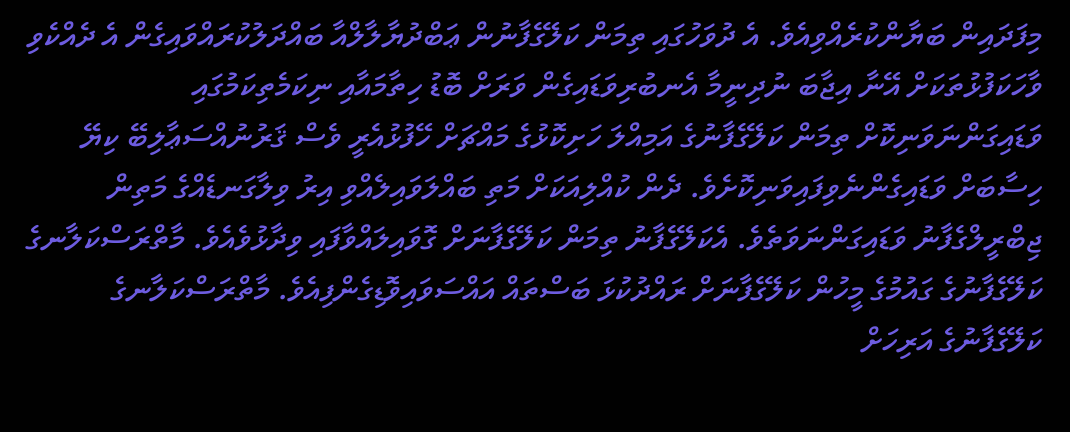މިފަދައިން ބަޔާންކުރެއްވިއެވެ. އެ ދުވަހުގައި ތިމަން ކަލޭގެފާނުން ޢަބްދުޔާލާލްއާ ބައްދަލުކުރައްވައިގެން އެ ދެއްކެވި ވާހަކަފުޅުތަކަށް އޭނާ އިޖާބަ ނުދިނީމާ އެނބުރިވަޑައިގެން ވަރަށް ބޮޑު ހިތާމައާއި ނިކަމެތިކަމުގައި ވަޑައިގަންނަވަނިކޮށް ތިމަން ކަލޭގެފާނުގެ އަމިއްލަ ހަށިކޮޅުގެ މައްޗަށް ހޭފުޅުއެރީ ވެސް ޤަރުނުއްސަޢާލިބޭ ކިޔޭ ހިސާބަށް ވަޑައިގެންނެވިފައިވަނިކޮށެވެ. ދެން ކުއްލިއަކަށް މަތި ބައްލަވައިލެއްވި އިރު ވިލާގަނޑެއްގެ މަތިން ޖިބްރީލްގެފާނު ވަޑައިގަންނަވަތެވެ. އެކަލޭގެފާނު ތިމަން ކަލޭގެފާނަށް ގޮވައިލައްވާފައި ވިދާޅުވެއެވެ. މާތްރަސްކަލާނގެ ކަލޭގެފާނުގެ ގައުމުގެ މީހުން ކަލޭގެފާނަށް ރައްދުކުޅަ ބަސްތައް އައްސަވައިވޮޑިގެންފިއެވެ. މާތްރަސްކަލާނގެ ކަލޭގެފާނުގެ އަރިހަށް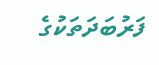ފަރުބަދަތަކުގެ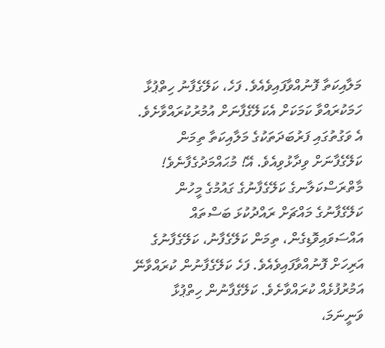މަލާއިކަތާ ފޮނުއްވާފައިވެއެވެ. ފަހެ، ކަލޭގެފާނު ހިތްޕުޅާ ހަމަކުރައްވާ ކަމަކަށް އެކަލޭގެފާނަށް އުމުރުކުރައްވާށެވެ. އެ ވަގުތުގައި ފަރުބަދަތަކުގެ މަލާއިކަތާ ތިމަން ކަލޭގެފާނަށް ވިދާޅުވިއެވެ. އޭ! މުޙައްމަދުގެފާނެވެ! މާތްރަސްކަލާނގެ ކަލޭގެފާނުގެ ގައުމުގެ މީހުން ކަލޭގެފާނުގެ މައްޗަށް ރައްދުކުޅަ ބަސްތައް އައްސަވައިވޮޑިގެން، ތިމަން ކަލޭގެފާނު، ކަލޭގެފާނުގެ އަރިހަށް ފޮނުއްވާފައިވެއެވެ. ފަހެ ކަލޭގެފާނުން ކުރައްވާނޭ އަމުރުފުޅެއް ކުރައްވާށެވެ. ކަލޭގެފާނުން ހިތްޕުޅާ ވަނީނަމަ،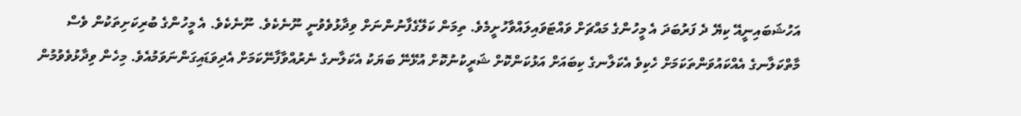އަހުޝަބައިނީއޭ ކިޔޭ ދެ ފަރުބަދަ އެ މީހުންގެ މައްޗަށް ވައްޓަވައިލައްވާހުށީމެވެ. ތިމަން ކަލޭގެފާނުންނަށް ވިދާޅުވެވުނީ ނޫނެކެވެ. ނޫނެކެވެ. އެ މީހުންގެ ބުރިކަށިތަކުން ވެސް މާތްކަލާނގެ އެއްކައުވަންތަކަމަށް ހެކިވެ އެކަލާނގެ ކިބައަށް އަޅުކަންކޮށް ޝަރީކުނުކޮށް އުޅޭނޭ ބަޔަކު އެކަލާނގެ ނެރުއްވާފާނޭކަމަށް އެދިވަޑައިގަންނަވަމުއެވެ. މިހެން ވިދާޅުވެވުމުން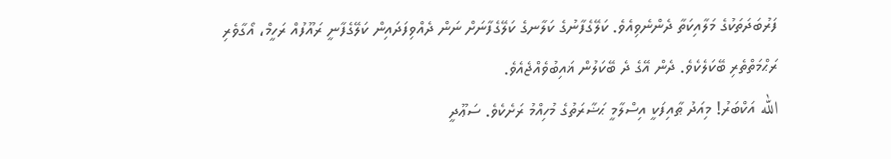ފަރުބަދަތަކުގެ މަލާއިކަތާ ދެންނެވިއެވެ. ކަލޭގެފާނުގެ ކަލާނގެ ކަލޭގެފާނަށް ނަން ދެއްވިފަދައިން ކަލޭގެފާނީ ރައޫފުއް ރަހީމް، އޯގާވެރި ރަޙްމަތްތެރި ބޭކަލެކެވެ. ދެން އޭގެ ދެ ބޭކަލުން ޣައިބުވެއްޖެއެވެ.
الله އަކްބަރު! މިއަދު ޠާއިފަކީ އިސްލާމީ ޙަޟާރަތުގެ މުހިއްމު ރަށެކެވެ. ސަޢޫދީ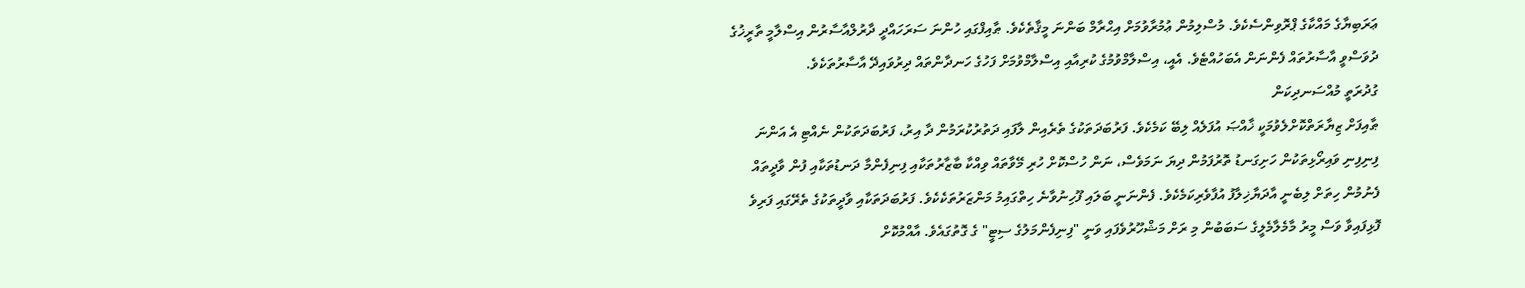ޢަރަބިޔާގެ މައްކާގެ ޕްރޮވިންސެކެވެ. މުސްލިމުން ޢުމުރާވުމަށް އިޙްރާމް ބަންނަ މީޤާތެކެވެ. ޠާއިފްގައި ހުންނަ ސަރަހައްދީ ދާރުލްއާސާރުން އިސްލާމީ ތާރީޚުގެ ދުވަސްވީ އާސާރުތައް ފެންނަން އެބަހުއްޓެވެ. އެއީ، އިސްލާމްވުމުގެ ކުރިއާއި އިސްލާމްވުމަށް ފަހުގެ ހަނދާންތައް ދިރުވައިދޭ އާސާރުތަކެވެ.
ގުދުރަތީ މުއްސަނދިކަން
ޠާއިފަށް ޒިޔާރަތްކޮށްލެވުމަކީ ޚާއްޞަ އުފަލެއް ލިބޭ ކަމެކެވެ. ފަރުބަދަތަކުގެ ތެރެއިން ލާފައި ދަތުރުކުރަމުން ދާ އިރު، ފަރުބަދަތަކުން ނެއްޓި އެ އަންނަ ފިނިފިނި ވައިރޯޅިތަކުން ހަށިގަނޑު ތޮރުފަމުން ދިޔަ ނަމަވެސް، ނަން ހުސްކޮށް ހުރި މޭވާތައް ވިއްކާ ބާޒާރުތަކާއި ފިނިފެންމާ ދަނޑުތަކާއި ފުން ވާދީތައް ފެނުމުން ހިތަށް ލިބެނީ އާދަޔާޚިލާފު އުފާވެރިކަމެކެވެ. ފެންނަނީ ބަލައި ފޫހިނުވާނެ ހިތްގައިމު މަންޒަރުތަކެކެވެ. ފަރުބަދަތަކާއި ވާދީތަކުގެ ތެރޭގައި ފަރިވެ ފޮޅިފައިވާ ވަސް މީރު މާމެލާމެލީގެ ސަބަބުން މި ރަށް މަޝްހޫރުވެފައި ވަނީ "ފިނިފެންމަލުގެ ސިޓީ" ގެ ގޮތުގައެވެ. އާއްމުކޮށް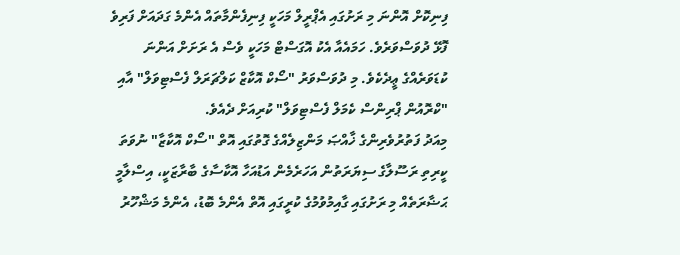ފިނިކޮށް އޮންނަ މި ރަށުގައި އެޕްރީލް މަހަކީ ފިނިފެންމާތައް އެންމެ ގަދައަށް ފަރިވެ ފޮޅޭ ދުވަސްވަރެވެ. ހަމައެއާ އެކު އޮގަސްޓް މަހަކީ ވެސް އެ ރަށަށް އަންނަ ކުޑަވަރެއްގެ ޢީދެކެވެ. މި ދުވަސްވަރު "ސޯކް އޮކާޒް ކަލްޗަރަލް ފެސްޓިވަލް" އާއި "ކްރޮއުން ޕްރިންސް ކެމަލް ފެސްޓިވަލް" ކުރިއަށް ދެއެވެ.
މިއަދު ފަތުރުވެރިންގެ ޚާއްޞަ މަންޒިލެއްގެ ގޮތުގައި އޮތް "ސޯކް އޮކާޒާ" ނުވަތަ ކީރިތި ރަސޫލާގެ ސިޔަރަތުން އަހަރެމެން އަޑުއަހާ އޮކާސާގެ ބާރާޒަކީ، އިސްލާމީ ޙަޟާރަތެއް މި ރަށުގައި ގާއިމުވުމުގެ ކުރީގައި އޮތް އެންމެ ބޮޑު، އެންމެ މަޝްހޫރު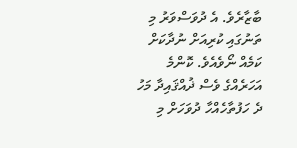ބާޒާރެވެ. އެ ދުވަސްވަރު މި ތަނުގައި ކުރިއަށް ނުދާކަށް ކަމެއް ނޯވެއެވެ. ކޮންމެ އަހަރެއްގެ ވެސް ޛުއްޤައިދާ މަހު ދެ ހަފުތާހެއްހާ ދުވަހަށް މި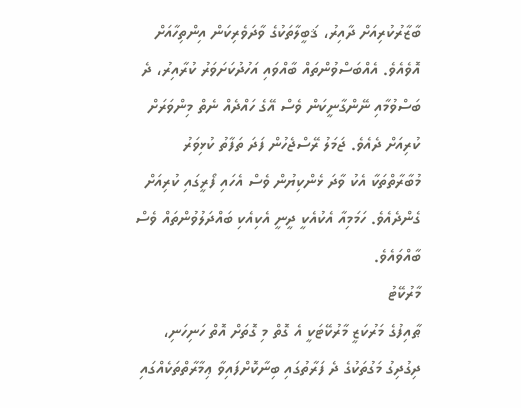ބާޒާރުކުރިއަށް ދާއިރު، ޤަބީލާތަކުގެ ވާދަވެރިކަން އިންތިހާއަށް އޮވެއެވެ. އެއްބަސްވުންތައް ބާއްވައި އަހުދުކަށަވަރު ކުރާއިރު، ދެ ބަސްވުމާއި ނޭންގާނީކަން ވެސް އޭގެ ހައްދެއް ނެތް މިންވަރަށް ކުރިއަށް ދެއެވެ. ޖަމަލު ރޭސްޖެހުން ފަދަ ތަފާތު ކުޅިވަރު މުބާރާތްތަކާ އެކު ވާދަ ޅެންކިޔުން ވެސް އެހައި ފޯރީގައި ކުރިއަށް ގެންދެއެވެ. ހަމަމިއާ އެކުއެކީ ދީނީ އެކިއެކި ބައްދަލުވުންތައް ވެސް ބާއްވައެވެ.
މާރުކޭޓު
ޠާއިފުގެ މަރުކަޒީ މާރުކޭޓަކީ އެ ގޮތް މި ގޮތަށް އޮތް ހަނިހަނި، ދިގުދިގު މަގުތަކުގެ ދެ ފަރާތުގައި ބިނާކޮށްފައިވާ ޢިމާރާތްތަކެއްގައި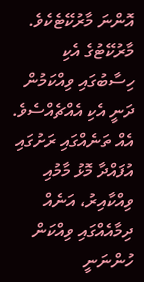އޮންނަ މާރުކޭޓެކެވެ. މާރުކޭޓުގެ އެކި ހިސާބުގައި ވިއްކަމުން ދަނީ އެކި އެއްޗެއްސެވެ. އެއް ތަނެއްގައި ރަށުގައި އުފައްދާ މޮޅު މާމުއި ވިއްކާއިރު، އަނެއް ދިމާއެއްގައި ވިއްކަން ހުންނަނީ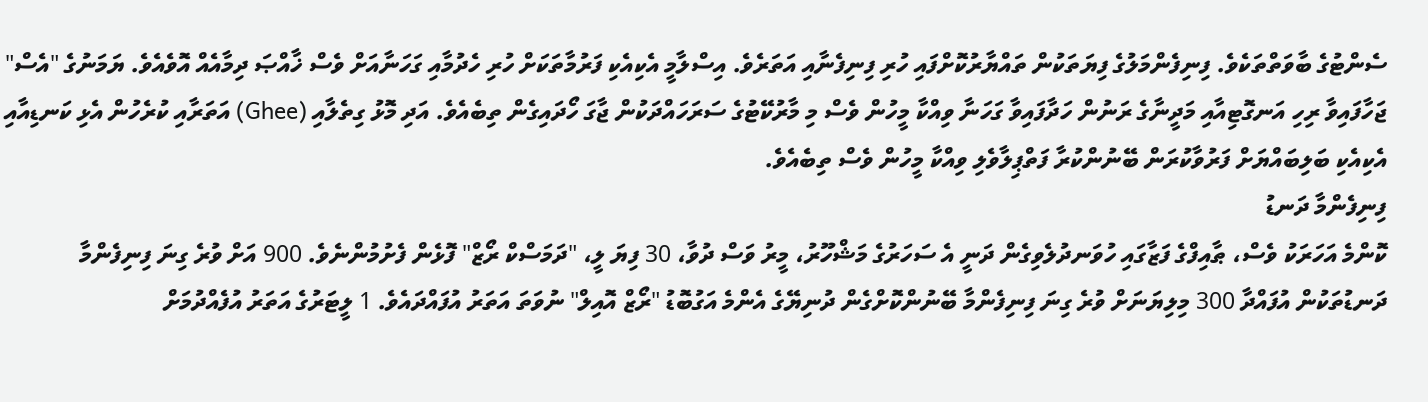ސެންޓުގެ ބާވަތްތަކެވެ. ފިނިފެންމަލުގެ ފިޔަތަކުން ތައްޔާރުކޮށްފައި ހުރި ފިނިފެނާއި އަތަރެވެ. އިސްލާމީ އެކިއެކި ފަރުމާތަކަށް ހުރި ހެދުމާއި ގަހަނާއަށް ވެސް ޚާއްޞަ ދިމާއެއް އޮވެއެވެ. ޔަމަނުގެ "އެސް" ޖަހާފައިވާ ރިހި އަނގޮޓިއާއި މަދީނާގެ ރަނުން ހަދާފައިވާ ގަހަނާ ވިއްކާ މީހުން ވެސް މި މާރުކޭޓުގެ ސަރަހައްދަކުން ޖާގަ ހޯދައިގެން ތިބެއެވެ. އަދި މޮޅު ގިތެލާއި (Ghee) އަތަރާއި ކުރެހުން އެޅި ކަނޑިއާއި އެކިއެކި ބަލިބައްޔަށް ފަރުވާކުރަން ބޭނުންކުރާ ފަތްޕިލާވެލި ވިއްކާ މީހުން ވެސް ތިބެއެވެ.
ފިނިފެންމާ ދަނޑު
ކޮންމެ އަހަރަކު ވެސް، ޠާއިފްގެ ފަޒާގައި ހުވަނދުލެވިގެން ދަނީ އެ ސަހަރުގެ މަޝްހޫރު، މީރު ވަސް ދުވާ، 30 ފިޔަ ލީ، "ދަމަސްކް ރޯޒް" ފޮޅެން ފެށުމުންނެވެ. 900 އަށް ވުރެ ގިނަ ފިނިފެންމާ ދަނޑުތަކުން އުފައްދާ 300 މިލިޔަނަށް ވުރެ ގިނަ ފިނިފެންމާ ބޭނުންކޮށްގެން ދުނިޔޭގެ އެންމެ އަގުބޮޑު "ރޯޒް އޮއިލް" ނުވަތަ އަތަރު އުފައްދައެވެ. 1 ލީޓަރުގެ އަތަރު އުފެއްދުމަށް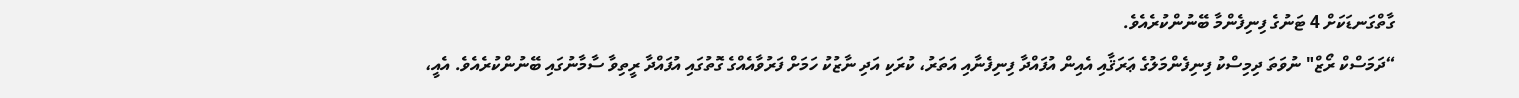ގާތްގަނޑަކަށް 4 ޓަނުގެ ފިނިފެންމާ ބޭނުންކުރެއެވެ.
“ދަމަސްކް ރޯޒް" ނުވަތަ ދިމިސްކު ފިނިފެންމަލުގެ ޢަރަޤާއި އެއިން އުފައްދާ ފިނިފެނާއި އަތަރު، ކުރަކި އަދި ނާޒުކު ހަމަށް ފަރުވާއެއްގެ ގޮތުގައި އުފައްދާ ރީތިވާ ސާމާނުގައި ބޭނުންކުރެއެވެ. އެއީ،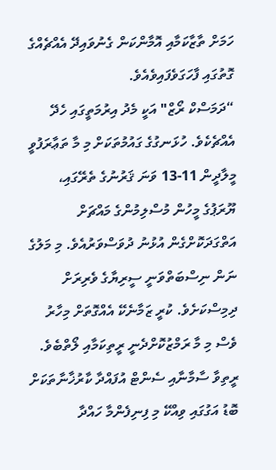ހަމަށް ތާޒާކަމާއި އޮމާންކަން ގެނުވައިދޭ އެއްޗެއްގެ ގޮތުގައި ފާހަގަވެފައިވެއެވެ.
“ދަމަސްކް ރޯޒް" އަކީ މެދު އިރުމަތީގައި ހެދޭ އެއްޗެކެވެ. ހުޅަނގުގެ ގައުމުތަކަށް މި މާ ތަޢާރަފުވީ މީލާދީން 11-13 ވަނަ ޤަރުނުގެ ތެރޭގައި، ޔޫރަޕުގެ މީހުން މުސްލިމުންގެ މައްޗަށް އަތްގަދަކޮށްގެން އުޅުނު ދުވަސްވަރުއެވެ. މި މަލުގެ ނަން ނިސްބަތްވަނީ ސީރިޔާގެ ވެރިރަށް ދިމިސްކަށެވެ. ކުރީ ޒަމާނެކޭ އެއްގޮތަށް މިހާރު ވެސް މި މާ ރަމްޒުކޮށްދެނީ ރީތިކަމާއި ލޯތްބެވެ. ރީތިވާ ސާމާނާއި ސެންޓް އުފައްދާ ކާރުޚާނާތަކަށް ބޮޑު އަގުގައި ވިއްކޭ މި ފިނިފެންމާ ހައްދާ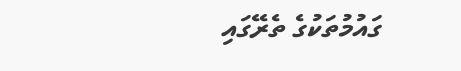ގައުމުތަކުގެ ތެރޭގައި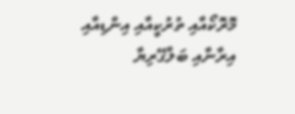މޮރޮކޯއާއި ތުރުކީއާއި އިންޑިއާއި އިރާނާއި ބަލްގޭރިޔާ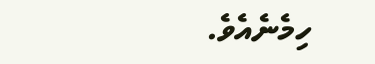ހިމެނެއެވެ.